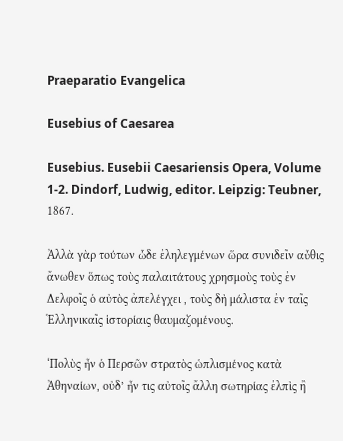Praeparatio Evangelica

Eusebius of Caesarea

Eusebius. Eusebii Caesariensis Opera, Volume 1-2. Dindorf, Ludwig, editor. Leipzig: Teubner, 1867.

Ἀλλὰ γὰρ τούτων ὧδε ἐληλεγμένων ὥρα συνιδεῖν αὖθις ἄνωθεν ὅπως τοὺς παλαιτάτους χρησμοὺς τοὺς ἐν Δελφοῖς ὁ αὐτὸς ἀπελέγχει , τοὺς δὴ μάλιστα ἐν ταῖς Ἑλληνικαῖς ἱστορίαις θαυμαζομένους.

‘Πολὺς ἦν ὁ Περσῶν στρατὸς ὡπλισμένος κατὰ Ἀθηναίων, οὐδ’ ἦν τις αὐτοῖς ἄλλη σωτηρίας ἐλπὶς ἢ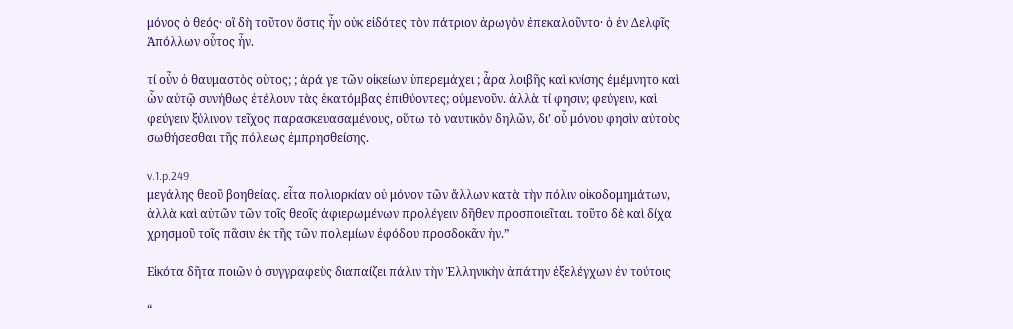μόνος ὁ θεός· οἳ δὴ τοῦτον ὅστις ἦν οὐκ εἰδότες τὸν πάτριον ἀρωγὸν ἐπεκαλοῦντο· ὁ ἐν Δελφῖς Ἀπόλλων οὗτος ἦν.

τί οὖν ὁ θαυμαστὸς οὑτος; ; ἀρά γε τῶν οἰκείων ὑπερεμάχει ; ἆρα λοιβῆς καὶ κνίσης ἐμέμνητο καὶ ὧν αὐτῷ συνήθως ἐτέλουν τὰς ἑκατόμβας ἐπιθύοντες; οὐμενοῦν. ἀλλὰ τί φησιν; φεύγειν, καὶ φεύγειν ξύλινον τεῖχος παρασκευασαμένους, οὕτω τὸ ναυτικὸν δηλῶν, δι’ οὗ μόνου φησὶν αὐτοὺς σωθήσεσθαι τῆς πόλεως ἐμπρησθείσης.

v.1.p.249
μεγάλης θεοῦ βοηθείας. εἶτα πολιορκίαν οὐ μόνον τῶν ἄλλων κατὰ τὴν πόλιν οἰκοδομημάτων, ἀλλὰ καὶ αὐτῶν τῶν τοῖς θεοῖς ἀφιερωμένων προλέγειν δῆθεν προσποιεῖται. τοῦτο δὲ καὶ δίχα χρησμοῦ τοῖς πᾶσιν ἐκ τῆς τῶν πολεμίων ἐφόδου προσδοκᾶν ἠν.”

Εἰκότα δῆτα ποιῶν ὁ συγγραφεὺς διαπαίζει πάλιν τὴν Ἑλληνικὴν ἀπάτην ἐξελέγχων ἐν τούτοις

“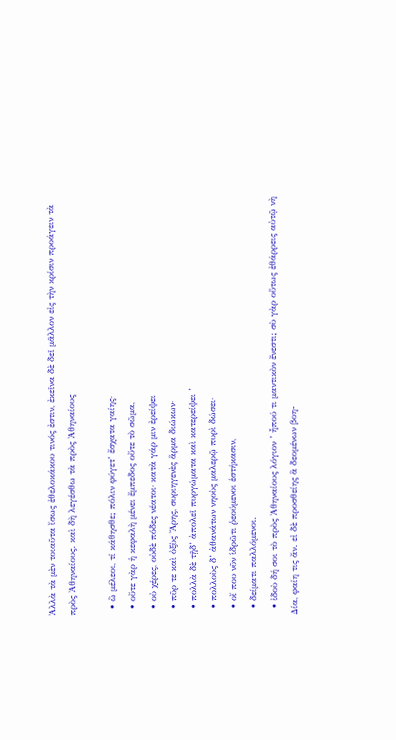Ἀλλὰ τὰ μὲν τοιαῦτα ἴσως ἐθελοκάκου τινός ἐστιν, ἐκεῖνα δὲ δεῖ μᾶλλον εἰς τὴν κρίσιν προάγειν τὰ πρὸς Ἀθηναίους. καὶ δὴ λεγέσθω τὰ πρὸς Ἀθηναίους

  • ὢ μέλεοι, τί κάθησθε; πόλιν φύγετ’ ἔσχατα γαίης·
  • οὔτε γὰρ ἡ κεφαλὴ μένει ἔμπεδος οὔτε τὸ σῶμα,
  • οὐ χέρες, οὐδὲ πόδες νέατοι· κατὰ γάρ μιν ἐρείψει
  • πῦρ τε καὶ ὀξὺς Ἄρης, συριηγενὲς ἅρμα διώκων·
  • πολλὰ δὲ τῇδ’ ἀπολεῖ πυργώματα καὶ κατερείψει ’
  • πολλοὺς δ’ ἀθανάτων νηοὺς μαλερῷ πυρὶ δώσει·
  • οἴ που νῦν ἱδρῶτι ῥεούμενοι ἑστήκασιν,
  • δείματι παλλόμενοι.
  • ἰδοὺ δή σοι τὸ πρὸς Ἀθηναίους λόγιον ’ ἦπού τι μαντικὸν ἔνεστι; σὺ γὰρ οὕτως ἐθάρρεις αὐτῷ νὴ Δία, φαίη τις ἄν. εἰ δὲ προσθείης ἃ δεομένων βοη-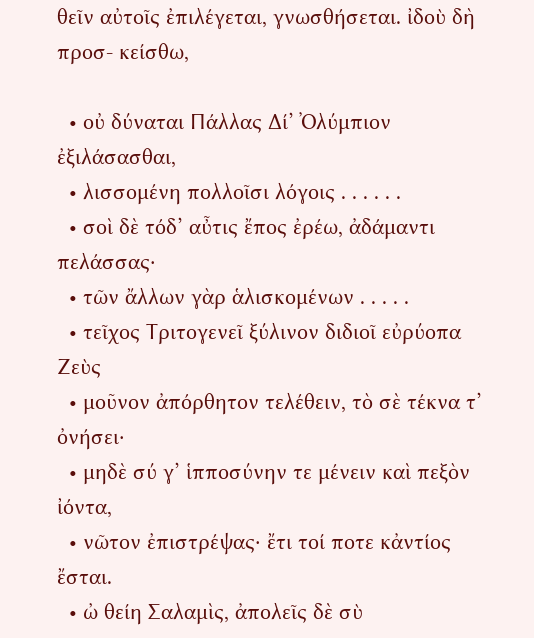θεῖν αὐτοῖς ἐπιλέγεται, γνωσθήσεται. ἰδοὺ δὴ προσ- κείσθω,

  • οὐ δύναται Πάλλας Δί’ Ὀλύμπιον ἐξιλάσασθαι,
  • λισσομένη πολλοῖσι λόγοις . . . . . .
  • σοὶ δὲ τόδ’ αὖτις ἔπος ἐρέω, ἀδάμαντι πελάσσας·
  • τῶν ἄλλων γὰρ ἁλισκομένων . . . . .
  • τεῖχος Τριτογενεῖ ξύλινον διδιοῖ εὐρύοπα Ζεὺς
  • μοῦνον ἀπόρθητον τελέθειν, τὸ σὲ τέκνα τ’ ὀνήσει·
  • μηδὲ σύ γ’ ἱπποσύνην τε μένειν καὶ πεξὸν ἰόντα,
  • νῶτον ἐπιστρέψας· ἔτι τοί ποτε κἀντίος ἔσται.
  • ὠ θείη Σαλαμὶς, ἀπολεῖς δὲ σὺ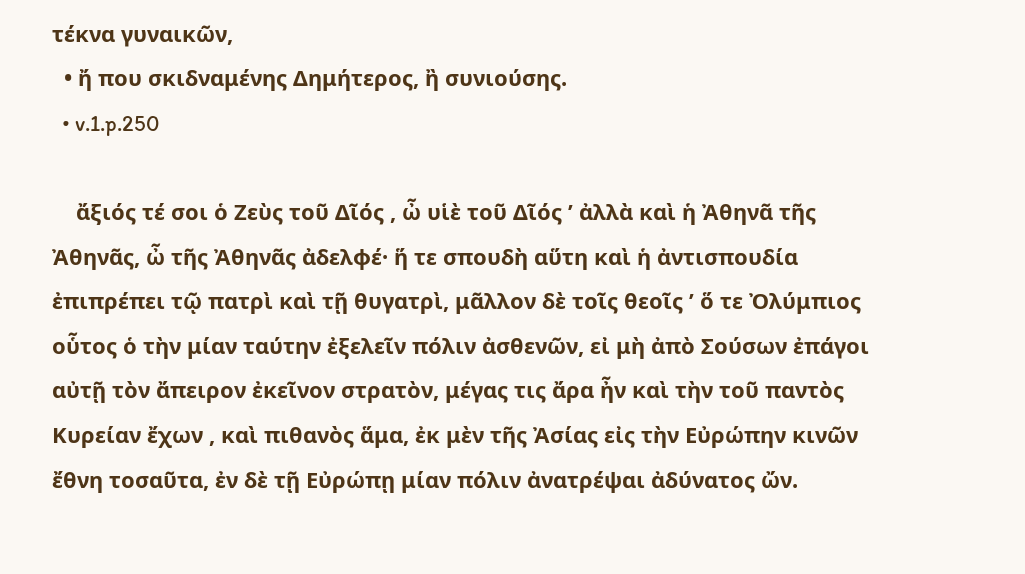τέκνα γυναικῶν,
  • ἤ που σκιδναμένης Δημήτερος, ἢ συνιούσης.
  • v.1.p.250

    ἄξιός τέ σοι ὁ Ζεὺς τοῦ Δῖός , ὦ υἱὲ τοῦ Δῖός ’ ἀλλὰ καὶ ἡ Ἀθηνᾶ τῆς Ἀθηνᾶς, ὦ τῆς Ἀθηνᾶς ἀδελφέ· ἥ τε σπουδὴ αὕτη καὶ ἡ ἀντισπουδία ἐπιπρέπει τῷ πατρὶ καὶ τῇ θυγατρὶ, μᾶλλον δὲ τοῖς θεοῖς ’ ὅ τε Ὀλύμπιος οὗτος ὁ τὴν μίαν ταύτην ἐξελεῖν πόλιν ἀσθενῶν, εἰ μὴ ἀπὸ Σούσων ἐπάγοι αὐτῇ τὸν ἄπειρον ἐκεῖνον στρατὸν, μέγας τις ἄρα ἦν καὶ τὴν τοῦ παντὸς Κυρείαν ἔχων , καὶ πιθανὸς ἅμα, ἐκ μὲν τῆς Ἀσίας εἰς τὴν Εὐρώπην κινῶν ἔθνη τοσαῦτα, ἐν δὲ τῇ Εὐρώπῃ μίαν πόλιν ἀνατρέψαι ἀδύνατος ὤν.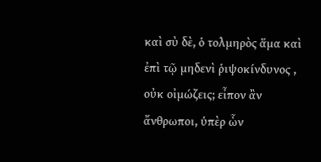καὶ σὺ δὲ, ὁ τολμηρὸς ἅμα καὶ ἐπὶ τῷ μηδενὶ ῥιψοκίνδυνος , οὐκ οἰμώζεις; εἶπον ἂν ἄνθρωποι, ὑπὲρ ὧν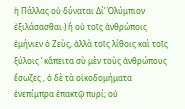ἡ Πάλλας οὐ δύναται Δί’ Ὀλύμπιον ἐξιλάσασθαι·) ἢ οὐ τοῖς ἀνθρώποις ἐμήνιεν ὁ Ζεὺς, ἀλλὰ τοῖς λίθοις καὶ τοῖς ξύλοις ’ κἄπειτα σὺ μὲν τοὺς ἀνθρώπους ἔσωζες , ὁ δὲ τὰ οἰκοδομήματα ἐνεπίμπρα ἐπακτῷ πυρί; οὐ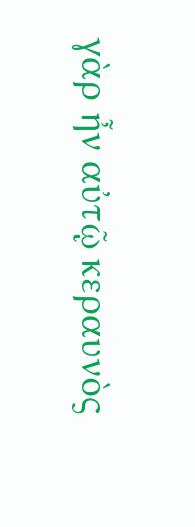γὰρ ἦν αὐτῷ κεραυνὸς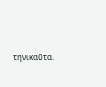τηνικαῦτα.